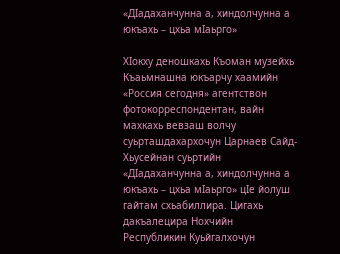«ДIадаханчунна а, хиндолчунна а юкъахь – цхьа мIаьрго»

ХIокху деношкахь Къоман музейхь Къаьмнашна юкъарчу хаамийн «Россия сегодня» агентствон фотокорреспондентан, вайн махкахь вевзаш волчу суьрташдахархочун Царнаев Сайд-Хьусейнан суьртийн «ДIадаханчунна а, хиндолчунна а юкъахь – цхьа мIаьрго» цIе йолуш гайтам схьабиллира. Цигахь дакъалецира Нохчийн Республикин Куьйгалхочун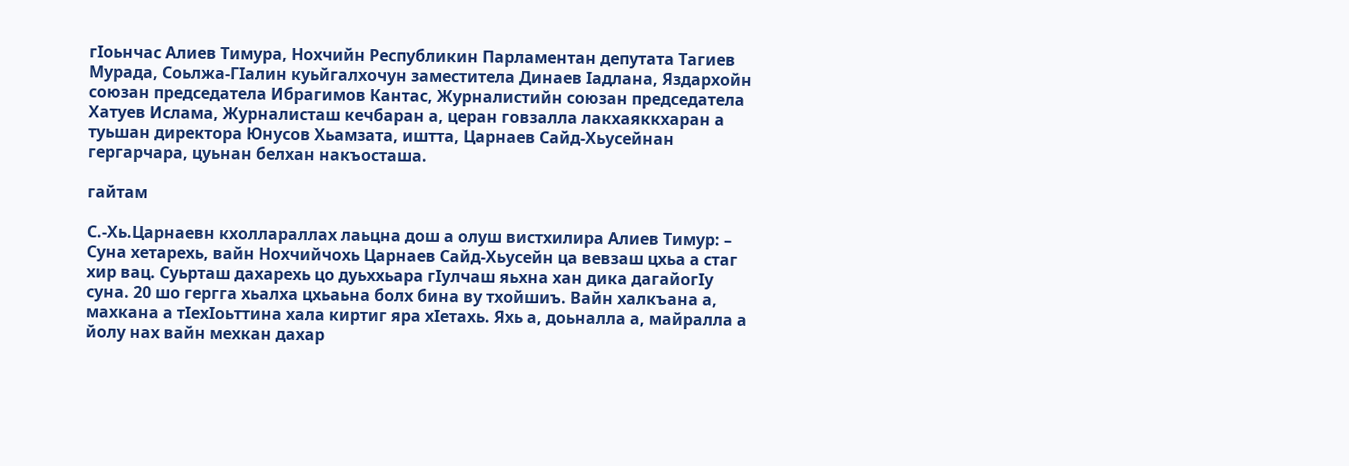гIоьнчас Алиев Тимура, Нохчийн Республикин Парламентан депутата Тагиев Мурада, Соьлжа-ГIалин куьйгалхочун заместитела Динаев Iадлана, Яздархойн союзан председатела Ибрагимов Кантас, Журналистийн союзан председатела Хатуев Ислама, Журналисташ кечбаран а, церан говзалла лакхаяккхаран а туьшан директора Юнусов Хьамзата, иштта, Царнаев Сайд-Хьусейнан гергарчара, цуьнан белхан накъосташа.

гайтам

С.-Хь.Царнаевн кхоллараллах лаьцна дош а олуш вистхилира Алиев Тимур: – Суна хетарехь, вайн Нохчийчохь Царнаев Сайд-Хьусейн ца вевзаш цхьа а стаг хир вац. Суьрташ дахарехь цо дуьххьара гIулчаш яьхна хан дика дагайогIу суна. 20 шо гергга хьалха цхьаьна болх бина ву тхойшиъ. Вайн халкъана а, махкана а тIехIоьттина хала киртиг яра хIетахь. Яхь а, доьналла а, майралла а йолу нах вайн мехкан дахар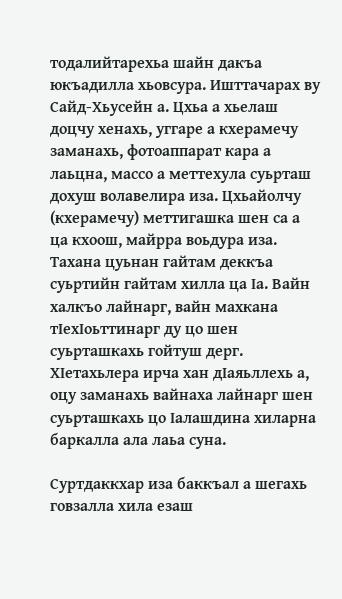тодалийтарехьа шайн дакъа юкъадилла хьовсура. Ишттачарах ву Сайд-Хьусейн а. Цхьа а хьелаш доцчу хенахь, уггаре а кхерамечу заманахь, фотоаппарат кара а лаьцна, массо а меттехула суьрташ дохуш волавелира иза. Цхьайолчу (кхерамечу) меттигашка шен са а ца кхоош, майрра воьдура иза. Тахана цуьнан гайтам деккъа суьртийн гайтам хилла ца Iа. Вайн халкъо лайнарг, вайн махкана тIехIоьттинарг ду цо шен суьрташкахь гойтуш дерг. ХIетахьлера ирча хан дIаяьллехь а, оцу заманахь вайнаха лайнарг шен суьрташкахь цо Iалашдина хиларна баркалла ала лаьа суна.

Суртдаккхар иза баккъал а шегахь говзалла хила езаш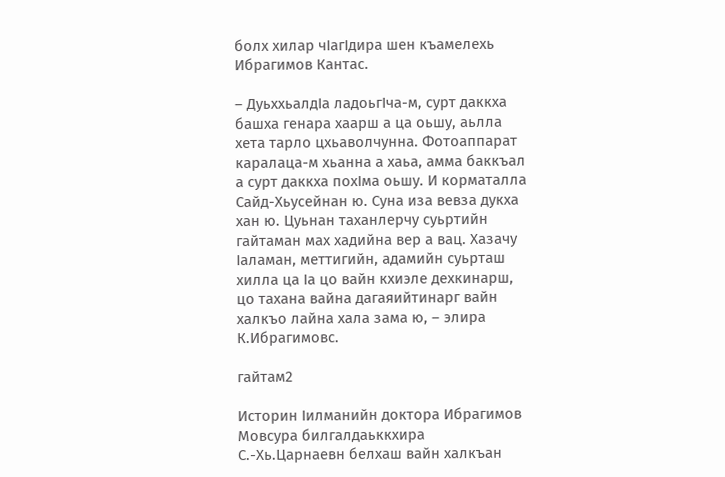болх хилар чIагIдира шен къамелехь Ибрагимов Кантас.

– ДуьххьалдIа ладоьгIча-м, сурт даккха башха генара хаарш а ца оьшу, аьлла хета тарло цхьаволчунна. Фотоаппарат каралаца-м хьанна а хаьа, амма баккъал а сурт даккха похIма оьшу. И корматалла Сайд-Хьусейнан ю. Суна иза вевза дукха хан ю. Цуьнан таханлерчу суьртийн гайтаман мах хадийна вер а вац. Хазачу Iаламан, меттигийн, адамийн суьрташ хилла ца Iа цо вайн кхиэле дехкинарш, цо тахана вайна дагаяийтинарг вайн халкъо лайна хала зама ю, – элира К.Ибрагимовс.

гайтам2

Историн Iилманийн доктора Ибрагимов Мовсура билгалдаьккхира С.-Хь.Царнаевн белхаш вайн халкъан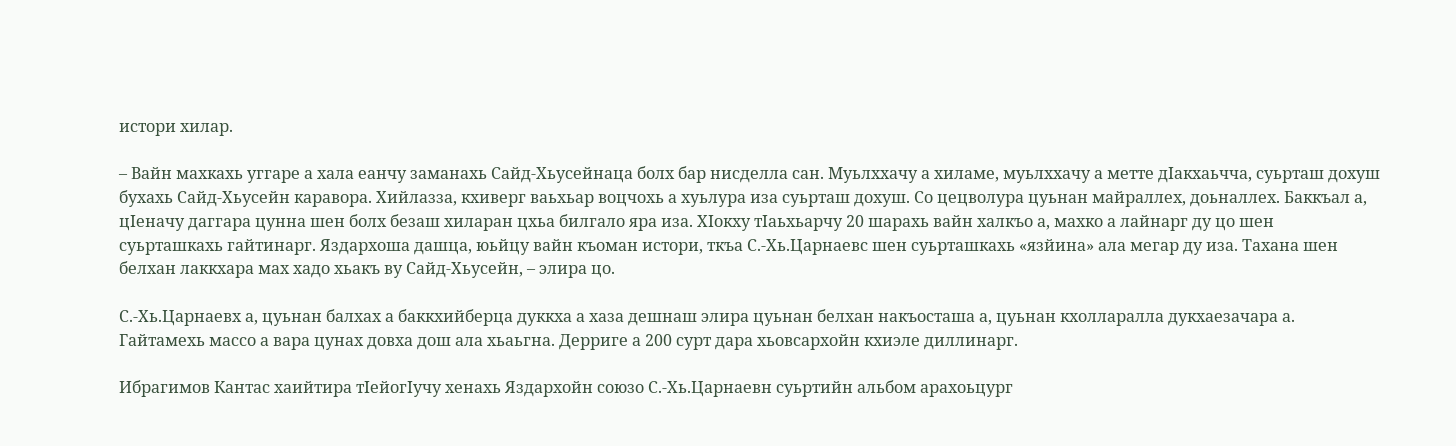истори хилар.

– Вайн махкахь уггаре а хала еанчу заманахь Сайд-Хьусейнаца болх бар нисделла сан. Муьлххачу а хиламе, муьлххачу а метте дIакхаьчча, суьрташ дохуш бухахь Сайд-Хьусейн каравора. Хийлазза, кхиверг ваьхьар воцчохь а хуьлура иза суьрташ дохуш. Со цецволура цуьнан майраллех, доьналлех. Баккъал а, цIеначу даггара цунна шен болх безаш хиларан цхьа билгало яра иза. ХIокху тIаьхьарчу 20 шарахь вайн халкъо а, махко а лайнарг ду цо шен суьрташкахь гайтинарг. Яздархоша дашца, юьйцу вайн къоман истори, ткъа С.-Хь.Царнаевс шен суьрташкахь «язйина» ала мегар ду иза. Тахана шен белхан лаккхара мах хадо хьакъ ву Сайд-Хьусейн, – элира цо.

С.-Хь.Царнаевх а, цуьнан балхах а баккхийберца дуккха а хаза дешнаш элира цуьнан белхан накъосташа а, цуьнан кхолларалла дукхаезачара а. Гайтамехь массо а вара цунах довха дош ала хьаьгна. Дерриге а 200 сурт дара хьовсархойн кхиэле диллинарг.

Ибрагимов Кантас хаийтира тIейогIучу хенахь Яздархойн союзо С.-Хь.Царнаевн суьртийн альбом арахоьцург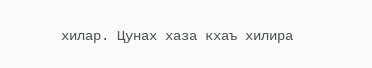хилар. Цунах хаза кхаъ хилира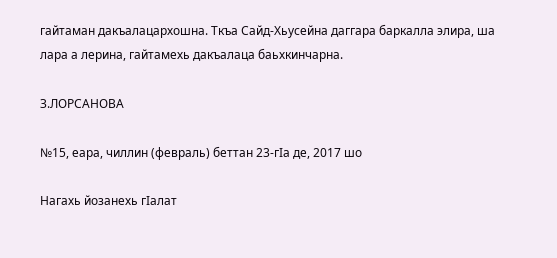гайтаман дакъалацархошна. Ткъа Сайд-Хьусейна даггара баркалла элира, ша лара а лерина, гайтамехь дакъалаца баьхкинчарна.

З.ЛОРСАНОВА

№15, еара, чиллин (февраль) беттан 23-гIа де, 2017 шо

Нагахь йозанехь гIалат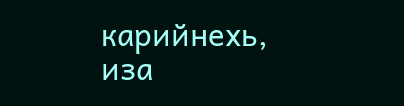карийнехь, иза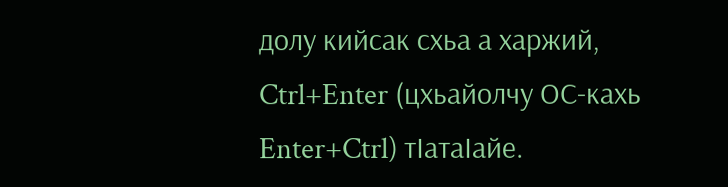долу кийсак схьа а харжий, Ctrl+Enter (цхьайолчу ОС-кахь Enter+Ctrl) тIатаIайе.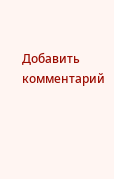Добавить комментарий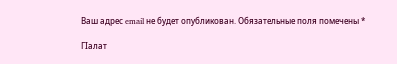Ваш адрес email не будет опубликован. Обязательные поля помечены *

ГIалат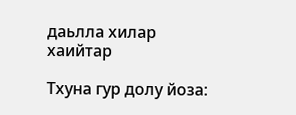даьлла хилар хаийтар

Тхуна гур долу йоза: